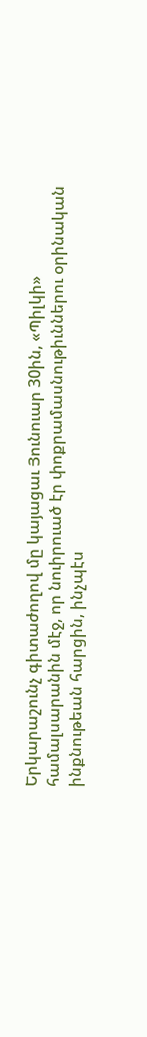Երկարաշունչ գիտաժողով մը կայացաւ Յունուար 30ին, «Պիլկի» համալսարանին մէջ, որ նուիրուած էր փոքրամասնութիւններու օրինական ինքնութեան հարցին, ինչպէս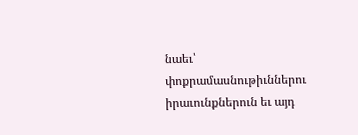նաեւ՝ փոքրամասնութիւններու իրաւունքներուն եւ այդ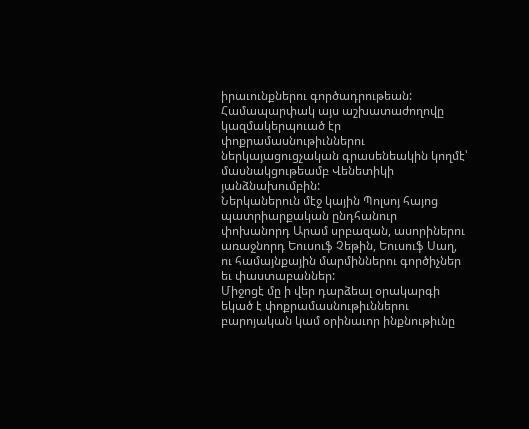իրաւունքներու գործադրութեան:
Համապարփակ այս աշխատաժողովը կազմակերպուած էր փոքրամասնութիւններու ներկայացուցչական գրասենեակին կողմէ՝ մասնակցութեամբ Վենետիկի յանձնախումբին:
Ներկաներուն մէջ կային Պոլսոյ հայոց պատրիարքական ընդհանուր փոխանորդ Արամ սրբազան, ասորիներու առաջնորդ Եուսուֆ Չեթին, Եուսուֆ Սաղ, ու համայնքային մարմիններու գործիչներ եւ փաստաբաններ:
Միջոցէ մը ի վեր դարձեալ օրակարգի եկած է փոքրամասնութիւններու բարոյական կամ օրինաւոր ինքնութիւնը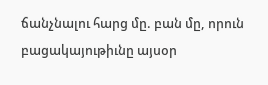ճանչնալու հարց մը. բան մը, որուն բացակայութիւնը այսօր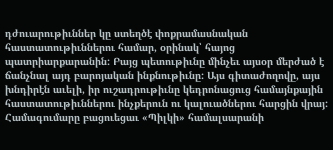դժուարութիւններ կը ստեղծէ փոքրամասնական հաստատութիւններու համար, օրինակ՝ հայոց պատրիարքարանին: Բայց պետութիւնը մինչեւ այսօր մերժած է ճանչնալ այդ բարոյական ինքնութիւնը: Այս գիտաժողովը, այս խնդիրէն աւելի, իր ուշադրութիւնը կեդրոնացուց համայնքային հաստատութիւններու ինչքերուն ու կալուածներու հարցին վրայ:
Համագումարը բացուեցաւ «Պիլկի» համալսարանի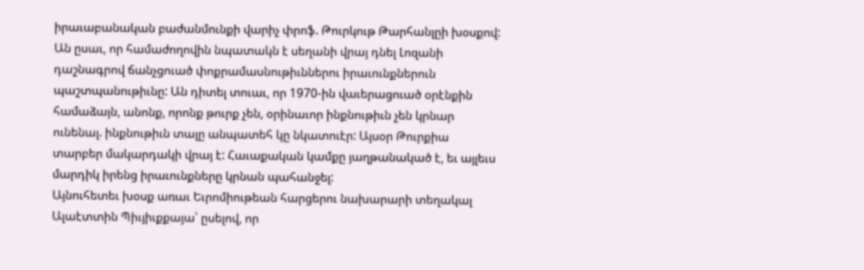իրաւաբանական բաժանմունքի վարիչ փրոֆ. Թուրկութ Թարհանլըի խօսքով: Ան ըսաւ, որ համաժողովին նպատակն է սեղանի վրայ դնել Լոզանի դաշնագրով ճանչցուած փոքրամասնութիւններու իրաւունքներուն պաշտպանութիւնը: Ան դիտել տուաւ, որ 1970-ին վաւերացուած օրէնքին համաձայն, անոնք, որոնք թուրք չեն, օրինաւոր ինքնութիւն չեն կրնար ունենալ. ինքնութիւն տալը անպատեհ կը նկատուէր: Այսօր Թուրքիա տարբեր մակարդակի վրայ է: Հաւաքական կամքը յաղթանակած է, եւ այլեւս մարդիկ իրենց իրաւունքները կրնան պահանջել:
Այնուհետեւ խօսք առաւ Եւրոմիութեան հարցերու նախարարի տեղակալ Ալաէտտին Պիւյիւքքայա՝ ըսելով, որ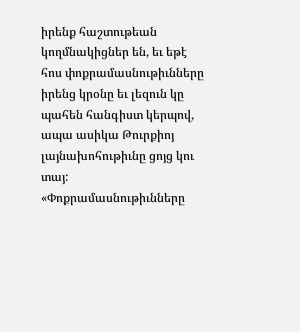իրենք հաշտութեան կողմնակիցներ են, եւ եթէ հոս փոքրամասնութիւնները իրենց կրօնը եւ լեզուն կը պահեն հանգիստ կերպով, ապա ասիկա Թուրքիոյ լայնախոհութիւնը ցոյց կու տայ: «Փոքրամասնութիւնները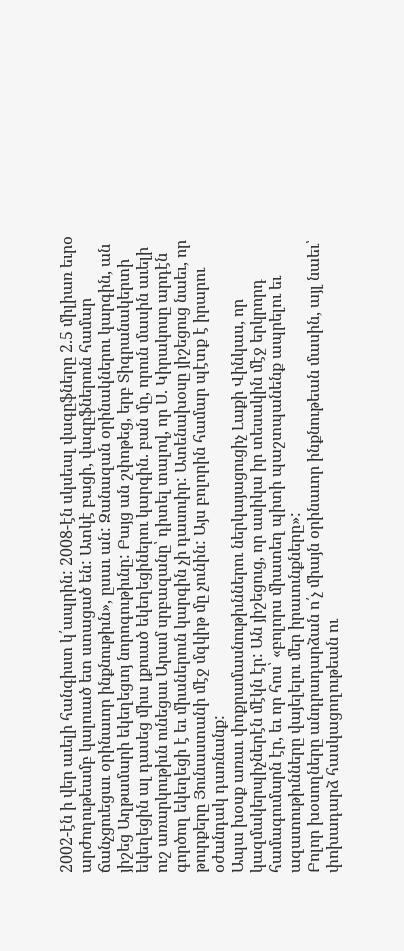2002-էն ի վեր աւելի հանգիստ կ՛ապրին: 2008-էն սկսեալ վագըֆները 2.5 միլիառ եւրօ արժողութեամբ կալուած ետ ստացած են: Ատկէ բացի, վագըֆներուն համար ճանչցուեցաւ օրինաւոր ինքնութիւն», ըսաւ ան: Զանազան օրինակներու կարգին, ան յիշեց Աղթամարի եկեղեցւոյ նորոգութիւնը: Բայց ան շփոթեց, երբ Տիգրանակերտի եկեղեցին ալ դասեց միւս լքուած եկեղեցիներու կարգին. բան մը, որուն մասին աւելի ուշ առարկութիւն ունեցաւ Արամ սրբազանը՝ դիտել տալով, որ Ս. Կիրակոսը արդէն գործող եկեղեցի է եւ միւսներուն կարգին չի դասուիր: Ատենախօսը յիշեցուց նաեւ, որ թուրքերը Յունաստանի մէջ մզկիթ մը չունին: Այս բոլորին համար պէտք է իրարու օժանդակ դառնանք:
Ապա խօսք առաւ փոքրամասնութիւններու ներկայացուցիչ Լաքի Վինկաս, որ կազմակերպիչներէն մէկն էր: Ան յիշեցուց, որ ասիկա իր տեսակին մէջ երկրորդ համագումարն էր, եւ որ հոս՝ «բոլորս միատեղ պիտի պաշտպանենք ապրելու եւ ազատութիւնները վայելելու մեր իրաւունքները»:
Բոլոր խօսողները անդրադարձան ո՛չ միայն օրինաւոր ինքնութեան մասին, այլ նաեւ՝ փոխադարձ հասկացողութեան ու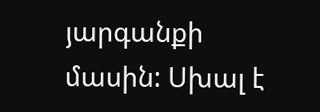յարգանքի մասին: Սխալ է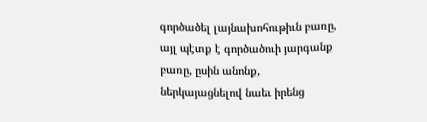գործածել լայնախոհութիւն բառը, այլ պէտք է գործածուի յարգանք բառը, ըսին անոնք, ներկայացնելով նաեւ իրենց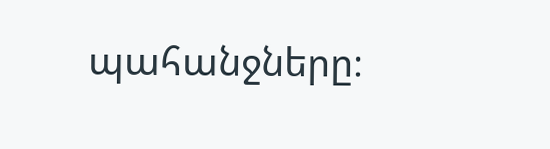պահանջները։